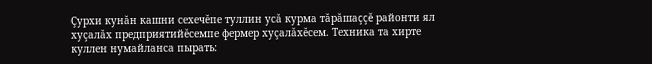Çурхи кунăн кашни сехечĕпе туллин усă курма тăрăшаççĕ районти ял хуçалăх предприятийĕсемпе фермер хуçалăхĕсем. Техника та хирте куллен нумайланса пырать: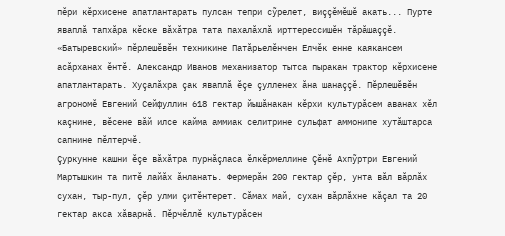пĕри кĕрхисене апатлантарать пулсан тепри сỹрелет, виççĕмĕшĕ акать... Пурте яваплă тапхăра кĕске вăхăтра тата пахалăхлă ирттерессишĕн тăрăшаççĕ.
«Батыревский» пĕрлешĕвĕн техникине Патăрьелĕнчен Елчĕк енне каякансем асăрханах ĕнтĕ. Александр Иванов механизатор тытса пыракан трактор кĕрхисене апатлантарать. Хуçалăхра çак яваплă ĕçе çулленех ăна шанаççĕ. Пĕрлешĕвĕн агрономĕ Евгений Сейфуллин 618 гектар йышăнакан кĕрхи культурăсем аванах хĕл каçнине, вĕсене вăй илсе кайма аммиак селитрине сульфат аммонипе хутăштарса сапнине пĕлтерчĕ.
Çуркунне кашни ĕçе вăхăтра пурнăçласа ĕлкĕрмеллине Çĕнĕ Ахпỹртри Евгений Мартышкин та питĕ лайăх ăнланать. Фермерăн 200 гектар çĕр, унта вăл вăрлăх сухан, тыр-пул, çĕр улми çитĕнтерет. Сăмах май, сухан вăрлăхне кăçал та 20 гектар акса хăварнă. Пĕрчĕллĕ культурăсен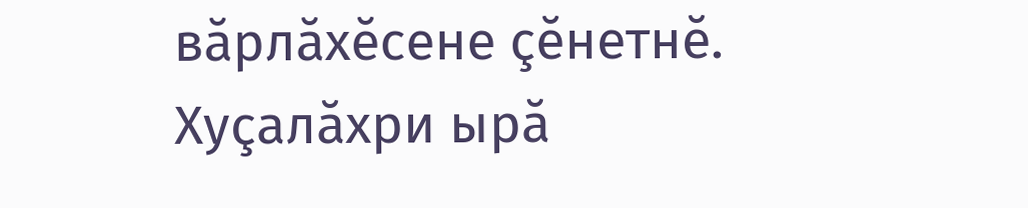вăрлăхĕсене çĕнетнĕ. Хуçалăхри ырă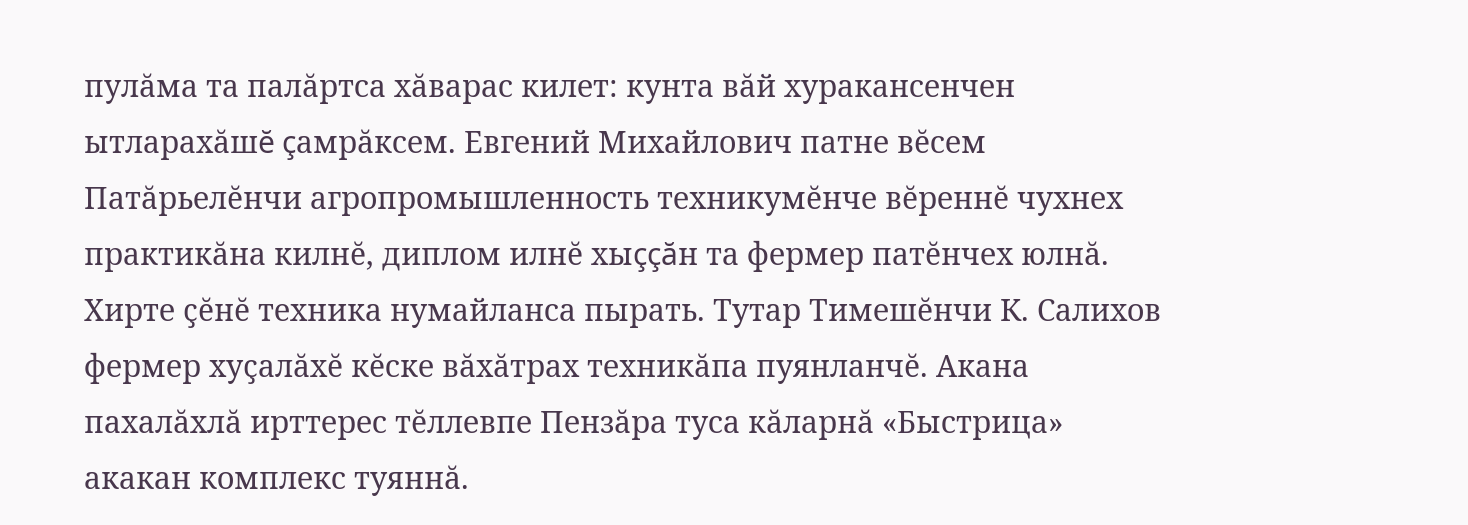пулăма та палăртса хăварас килет: кунта вăй хуракансенчен ытларахăшĕ çамрăксем. Евгений Михайлович патне вĕсем Патăрьелĕнчи агропромышленность техникумĕнче вĕреннĕ чухнех практикăна килнĕ, диплом илнĕ хыççăн та фермер патĕнчех юлнă.
Хирте çĕнĕ техника нумайланса пырать. Тутар Тимешĕнчи К. Салихов фермер хуçалăхĕ кĕске вăхăтрах техникăпа пуянланчĕ. Акана пахалăхлă ирттерес тĕллевпе Пензăра туса кăларнă «Быстрица» акакан комплекс туяннă.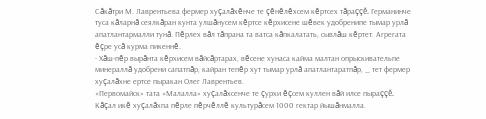Сăкăтри М. Лаврентьева фермер хуçалăхĕнче те çĕнĕлĕхсем кĕртсех тăраççĕ. Германинче туса кăларнă сеялкăран кунта улшăнусем кĕртсе кĕрхисене шĕвек удобренипе тымар урлă апатлантармалли тунă. Пĕрлех вăл тăпрана та ватса кăпкалатать, сывлăш кĕртет. Агрегата ĕçре усă курма пикеннĕ.
- Хăш-пĕр вырăнта кĕрхисем вăйсăртарах, вĕсене хунаса кайма малтан опрыскивательпе минераллă удобрени сапатпăр, кайран тепĕр хут тымар урлă апатлантаратпăр, _ тет фермер хуçалăхне ертсе пыракан Олег Лаврентьев.
«Первомайск» тата «Малалла» хуçалăхсенче те çурхи ĕçсем куллен вăй илсе пыраççĕ. Кăçал икĕ хуçалăхпа пĕрле пĕрчĕллĕ культурăсем 1000 гектар йышăнмалла.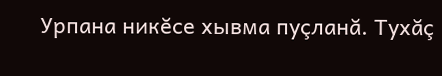Урпана никĕсе хывма пуçланă. Тухăç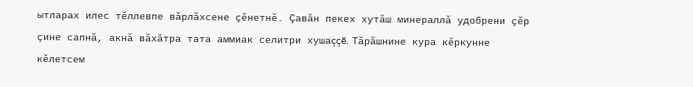ытларах илес тĕллевпе вăрлăхсене çĕнетнĕ. Çавăн пекех хутăш минераллă удобрени çĕр çине сапнă, акнă вăхăтра тата аммиак селитри хушаççĕ. Тăрăшнине кура кĕркунне кĕлетсем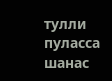тулли пуласса шанас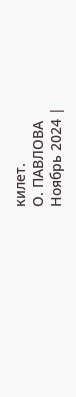килет.
О. ПАВЛОВА
Ноябрь 2024 |